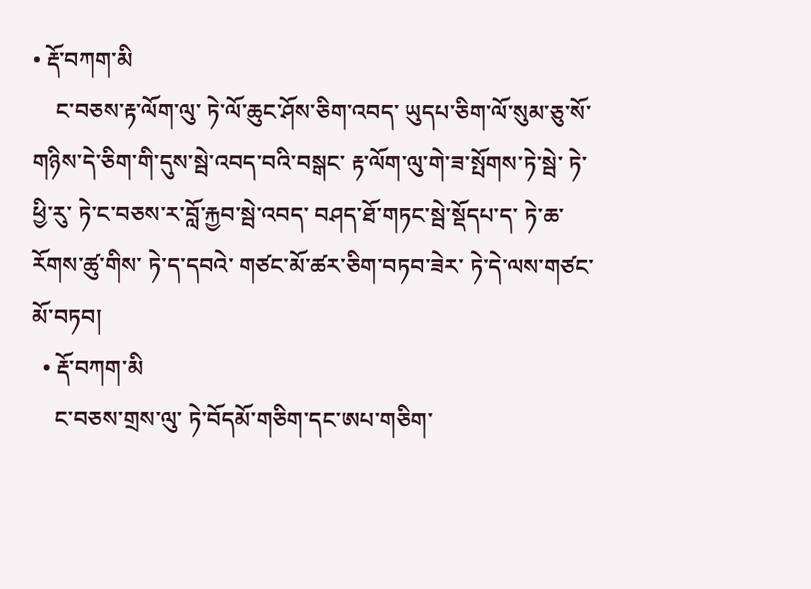• རྡོ་བཀག་མི
    ང་བཅས་རྟ་ལོག་ལུ་ ཏེ་ལོ་ཆུང་ཤོས་ཅིག་འབད་ ཡུདཔ་ཅིག་ལོ་སུམ་ཅུ་སོ་གཉིས་དེ་ཅིག་གི་དུས་སྦེ་འབད་བའི་བསྒང་ རྟ་ལོག་ལུ་གེ་ཟ་སྤོགས་ཏེ་སྦེ་ ཏེ་ཕྱི་རུ་ ཏེ་ང་བཅས་ར་བློ་རྐྱབ་སྦེ་འབད་ བཤད་ཐོ་གཏང་སྦེ་སྡོདཔ་ད་ ཏེ་ཆ་རོགས་ཚུ་གིས་ ཏེ་ད་དབའེ་ གཙང་མོ་ཚར་ཅིག་བཏབ་ཟེར་ ཏེ་དེ་ལས་གཙང་མོ་བཏབ།
  • རྡོ་བཀག་མི
    ང་བཅས་གྲས་ལུ་ ཏེ་བོདམོ་གཅིག་དང་ཨཔ་གཅིག་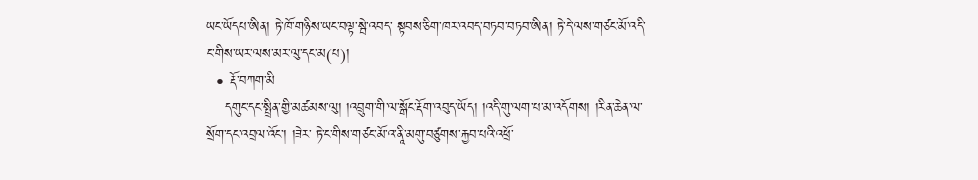ཡང་ཡོདཔ་ཨིན། ཏེ་ཁོ་གཉིས་ཡང་བལྟ་སྦེ་འབད་ སྟབས་ཅིག་ཁར་འབད་བཏབ་བཏབ་ཨིན། ཏེ་དེ་ལས་གཙང་མོ་འདི་ང་གིས་ཡར་ལས་མར་ལུ་དང་མ(པ)།
  • རྡོ་བཀག་མི
    དགུང་དང་སྤྲིན་གྱི་མཚམས་ལུ། །འབྲུག་གི་ལ་སྒོང་རྡོག་འབུད་ཡོད། །འདི་གུ་ལག་པ་མ་འདོགས། །རིན་ཆེན་ལ་སྲོག་དང་འབྲལ་འོང་། །ཟེར་ ཏེ་ང་གིས་གཙང་མོ་འ་ནཱི་མགུ་བཙུགས་རྐྱབ་པའི་འཕྲོ་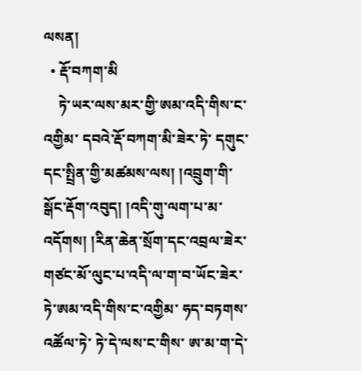ལསན།
  • རྡོ་བཀག་མི
    ཏེ་ཡར་ལས་མར་གྱི་ཨམ་འདི་གིས་ང་འགྱིམ་ དབའེ་རྡོ་བཀག་མི་ཟེར་ཏེ་ དགུང་དང་སྤྲིན་གྱི་མཚམས་ལས། །འབྲུག་གི་སྒོང་རྡོག་འབུད། །འདི་གུ་ལག་པ་མ་འདོགས། །རིན་ཆེན་སྲོག་དང་འབྲལ་ཟེར་ གཙང་མོ་ལུང་པ་འདི་ལ་ག་བ་ཡོང་ཟེར་ ཏེ་ཨམ་འདི་གིས་ང་འགྱིམ་ ཧད་བཏགས་འཚོལ་ཏེ་ ཏེ་དེ་ལས་ང་གིས་ ཨ་མ་ག་དེ་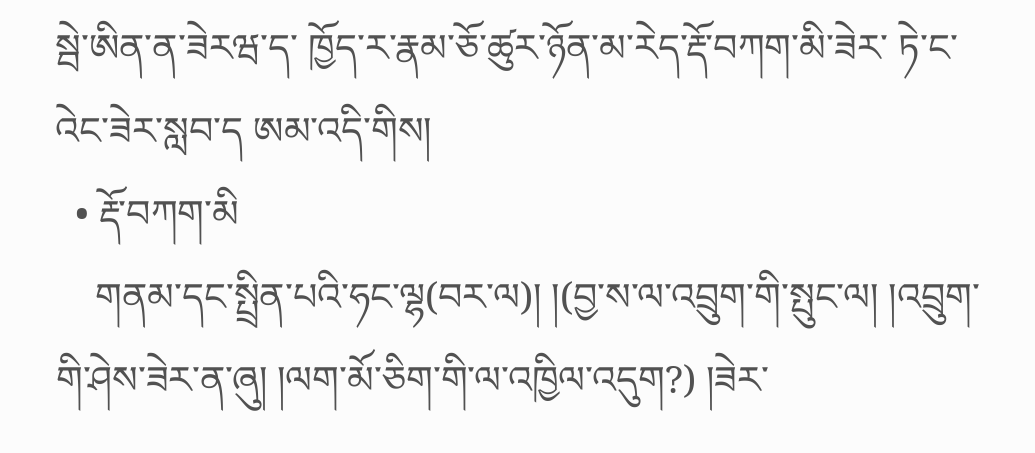སྦེ་ཨིན་ན་ཟེརཝ་ད་ ཁྱོད་ར་རྣམ་ཅོ་ཚུར་ཉོན་མ་རེད་རྡོ་བཀག་མི་ཟེར་ ཏེ་ང་འེང་ཟེར་སླབ་ད ཨམ་འདི་གིས།
  • རྡོ་བཀག་མི
    གནམ་དང་སྤྲིན་པའི་ཧང་ལྷ(བར་ལ)། །(བྱ་ས་ལ་འབྲུག་གི་སྤུང་ལ། །འབྲུག་གི་ཤེས་ཟེར་ན་ཞུ། །ལག་མོ་ཅིག་གི་ལ་འཁྱིལ་འདུག?) །ཟེར་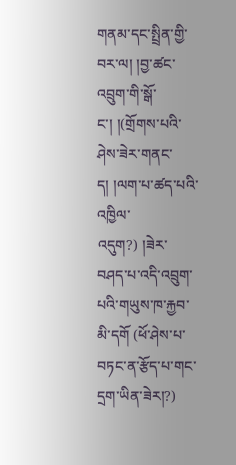གནམ་དང་སྤྲིན་གྱི་བར་ལ། །བྱ་ཚང་འབྲུག་གི་སྒོ་ང་། །(གྲོགས་པའི་ཤེས་ཟེར་གནང་ད། །ལག་པ་ཚད་པའི་འཁྱིལ་འདུག?) །ཟེར་ བཤད་པ་འདི་འབྲུག་པའི་གཡུས་ཁ་རྐྱབ་མི་དགོ (ཕོ་ཤེས་པ་བཏང་ན་རྩོད་པ་གང་དྲག་ཡིན་ཟེར།?)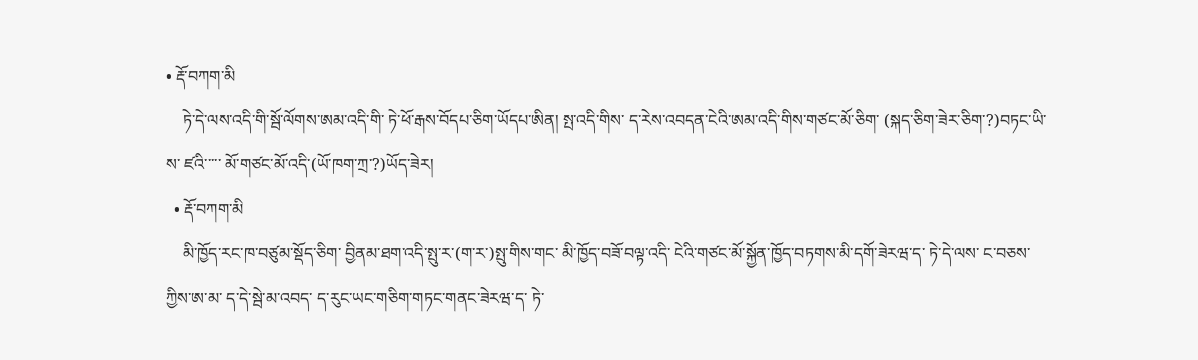• རྡོ་བཀག་མི
    ཏེ་དེ་ལས་འདི་གི་སྦོ་ལོགས་ཨམ་འདི་གི་ ཏེ་ཕོ་རྒས་བོདཔ་ཅིག་ཡོདཔ་ཨིན། སྤ་འདི་གིས་ ད་རེས་འབདན་ངེའི་ཨམ་འདི་གིས་གཙང་མོ་ཅིག་ (སྐད་ཅིག་ཟེར་ཅིག་?)བཏང་ཡི་ས་ ཛའི་་་་་ མོ་གཙང་མོ་འདི་(ཡོ་ཁག་ཀྲ་?)ཡོད་ཟེར།
  • རྡོ་བཀག་མི
    མི་ཁྱོད་རང་ཁ་བཙུམ་སྡོད་ཅིག་ བྱིནམ་ཐག་འདི་སྤུ་ར་(ག་ར་)སྤུ་གིས་གང་ མི་ཁྱོད་བཟོ་བལྟ་འདི་ ངེའི་གཙང་མོ་སྐྱོན་ཁྱོད་བཏགས་མི་དགོ་ཟེརཝ་ད་ ཏེ་དེ་ལས་ ང་བཅས་ཀྱིས་ཨ་མ་ ད་དེ་སྦེ་མ་འབད་ ད་རུང་ཡང་གཅིག་གཏང་གནང་ཟེརཝ་ད་ ཏེ་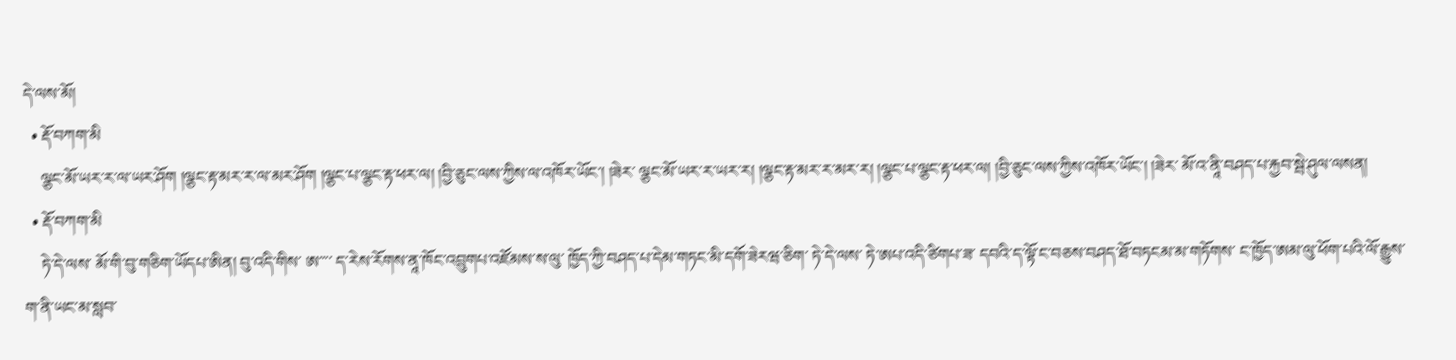དེ་ལས་མོ།
  • རྡོ་བཀག་མི
    ལྕང་མོ་ཡར་ར་ལ་ཡར་ཤོག །ལྕང་རྟ་མར་ར་ལ་མར་ཤོག །ལྕང་པ་ལྕང་རྟ་ཕར་ལ། །བྱི་ཅུང་ལས་ཀྱིས་ལ་འཁོར་ཡོང་། །ཟེར་ ལྕང་མོ་ཡར་ར་ཡར་ར། །ལྕང་རྟ་མར་ར་མར་ར། །ལྕང་པ་ལྕང་རྟ་ཕར་ལ། །བྱི་ཅུང་ལས་ཀྱིས་འཁོར་ཡོང་། །ཟེར་ མོ་འ་ནཱི་བཤད་པ་རྐྱབ་སྦེ་ཤུལ་ལསན།
  • རྡོ་བཀག་མི
    ཏེ་དེ་ལས་ མོ་གི་བུ་གཅིག་ཡོདཔ་ཨིན། བུ་འདི་གིས་ ཨ་་་་ ད་རེས་རོགས་ནཱ་ཁོང་འབྲུགཔ་འཛོམས་ས་ལུ་ ཁྱོད་ཀྱི་བཤད་པ་དེམ་གཏང་མི་དགོ་ཟེརཝ་ཅིག་ ཏེ་དེ་ལས་ ཏེ་ཨཔ་འདི་ཙིགཔ་ཟ་ དབའི་ད་ལྟོ་ང་བཅས་བཤད་ཐོ་བཏངམ་མ་གཏོགས་ ང་ཁྱོད་ཨམ་ལུ་ཕོག་པའི་ལོ་རྒྱུས་ག་ནི་ཡང་མ་སླབ་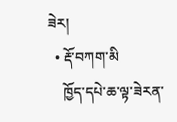ཟེར།
  • རྡོ་བཀག་མི
    ཁྱོད་དཔེ་ཆ་ལྟ་ཟེརན་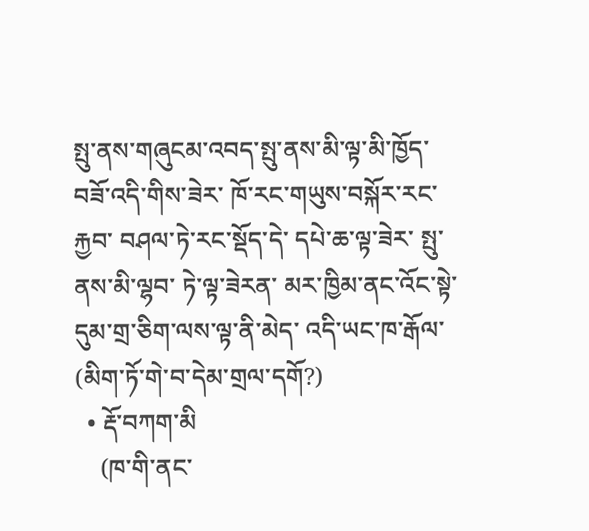སྤུ་ནས་གཞུངམ་འབད་སྤུ་ནས་མི་ལྟ་མི་ཁྱོད་བཟོ་འདི་གིས་ཟེར་ ཁོ་རང་གཡུས་བསྐོར་རང་རྐྱབ་ བཤལ་ཏེ་རང་སྡོད་དེ་ དཔེ་ཆ་ལྟ་ཟེར་ སྤུ་ནས་མི་ལྷབ་ ཏེ་ལྟ་ཟེརན་ མར་ཁྱིམ་ནང་འོང་སྟེ་དུམ་གྲ་ཅིག་ལས་ལྟ་ནི་མེད་ འདི་ཡང་ཁ་རྒོལ་ (མིག་ཏོ་གེ་བ་དེམ་གྲལ་དགོ?)
  • རྡོ་བཀག་མི
    (ཁ་གི་ནང་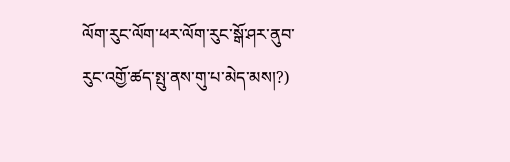ལོག་རུང་ལོག་ཕར་ལོག་རུང་སྒོ་ཤར་ནུབ་རུང་འགྱོ་ཚད་སྤུ་ནས་གུ་པ་མེད་མས།?)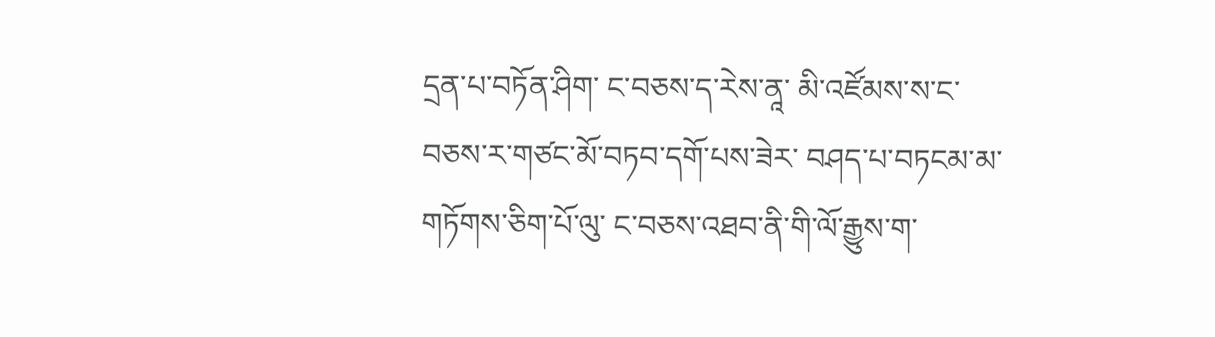དྲན་པ་བཏོན་ཤིག་ ང་བཅས་ད་རེས་ནཱ་ མི་འཛོམས་ས་ང་བཅས་ར་གཙང་མོ་བཏབ་དགོ་པས་ཟེར་ བཤད་པ་བཏངམ་མ་གཏོགས་ཅིག་པོ་ལུ་ ང་བཅས་འཐབ་ནི་གི་ལོ་རྒྱུས་ག་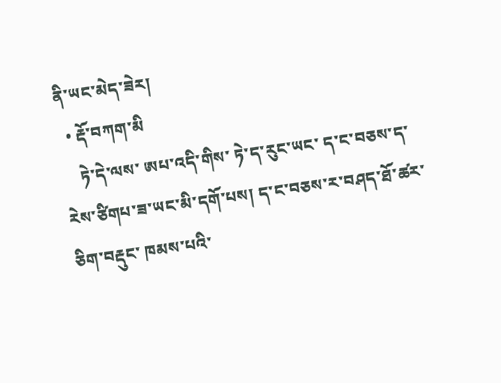ནི་ཡང་མེད་ཟེར།
  • རྡོ་བཀག་མི
    ཏེ་དེ་ལས་ ཨཔ་འདི་གིས་ ཏེ་ད་རུང་ཡང་ ད་ང་བཅས་ད་རེས་ཙིགཔ་ཟ་ཡང་མི་དགོ་པས། ད་ང་བཅས་ར་བཤད་ཐོ་ཚར་ཅིག་བརྡུང་ ཁམས་པའི་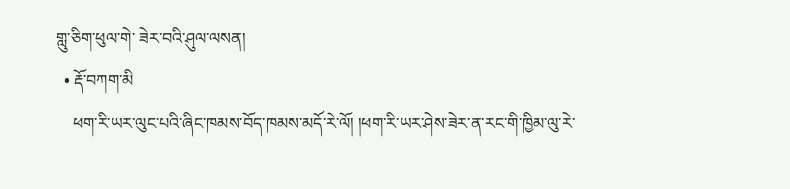གླུ་ཅིག་ཕུལ་གེ་ ཟེར་བའི་ཤུལ་ལསན།
  • རྡོ་བཀག་མི
    ཕག་རི་ཡར་ལུང་པའི་ཞིང་ཁམས་བོད་ཁམས་མདོ་རེ་ལོ། །ཕག་རི་ཡར་ཤེས་ཟེར་ན་རང་གི་ཁྱིམ་ལུ་རེ་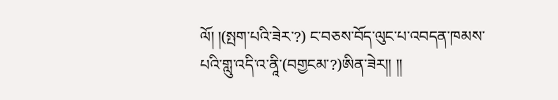ལོ། །(སྤག་པའི་ཟེར་?) ང་བཅས་བོད་ལུང་པ་འབདན་ཁམས་པའི་གླུ་འདི་འ་ནཱི་(བགྱངམ་?)ཨིན་ཟེར།། །།